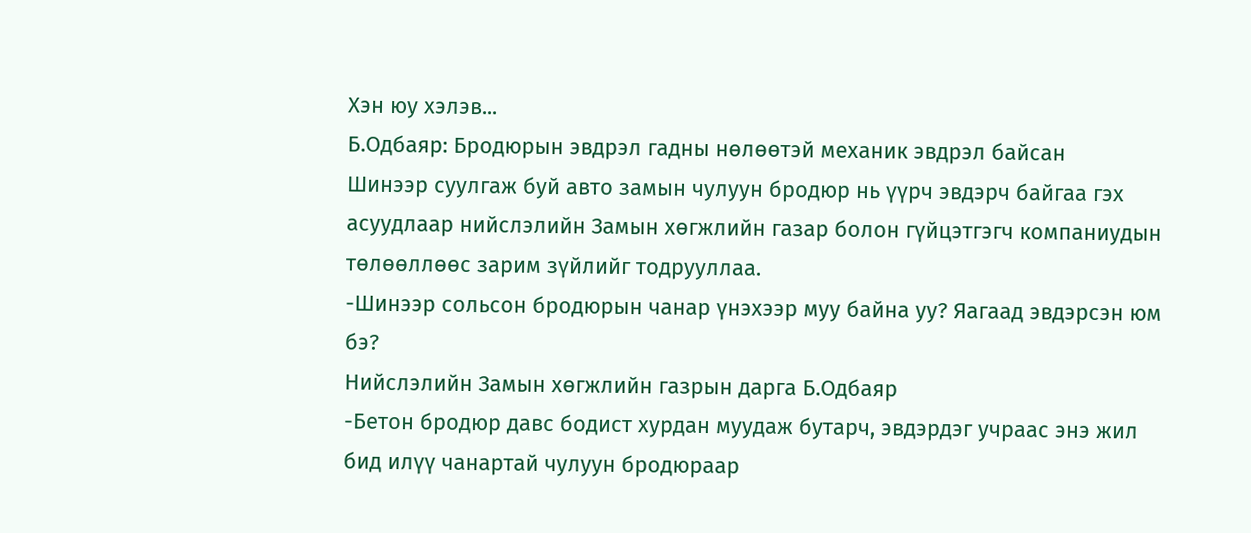Хэн юу хэлэв...
Б.Одбаяр: Бродюрын эвдрэл гадны нөлөөтэй механик эвдрэл байсан
Шинээр суулгаж буй авто замын чулуун бродюр нь үүрч эвдэрч байгаа гэх асуудлаар нийслэлийн Замын хөгжлийн газар болон гүйцэтгэгч компаниудын төлөөллөөс зарим зүйлийг тодрууллаа.
-Шинээр сольсон бродюрын чанар үнэхээр муу байна уу? Яагаад эвдэрсэн юм бэ?
Нийслэлийн Замын хөгжлийн газрын дарга Б.Одбаяр
-Бетон бродюр давс бодист хурдан муудаж бутарч, эвдэрдэг учраас энэ жил бид илүү чанартай чулуун бродюраар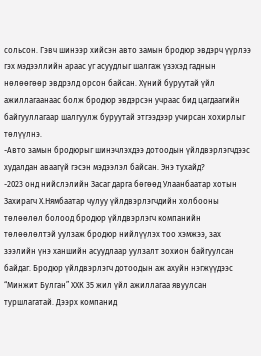сольсон. Гэвч шинээр хийсэн авто замын бродюр эвдэрч үүрлээ гэх мэдээллийн араас уг асуудлыг шалгаж үзэхэд гаднын нөлөөгөөр эвдрэлд орсон байсан. Хүний буруутай үйл ажиллагаанаас болж бродюр эвдэрсэн учраас бид цагдаагийн байгууллагаар шалгуулж буруутай этгээдээр учирсан хохирлыг төлүүлнэ.
-Авто замын бродюрыг шинэчлэхдээ дотоодын үйлдвэрлэгчдээс худалдан аваагүй гэсэн мэдээлэл байсан. Энэ тухайд?
-2023 онд нийслэлийн Засаг дарга бөгөөд Улаанбаатар хотын Захирагч Х.Нямбаатар чулуу үйлдвэрлэгчдийн холбооны төлөөлөл болоод бродюр үйлдвэрлэгч компанийн төлөөлөлтэй уулзаж бродюр нийлүүлэх тоо хэмжээ, зах зээлийн үнэ ханшийн асуудлаар уулзалт зохион байгуулсан байдаг. Бродюр үйлдвэрлэгч дотоодын аж ахуйн нэгжүүдээс “Минжит Булган” ХХК 35 жил үйл ажиллагаа явуулсан туршлагатай. Дээрх компанид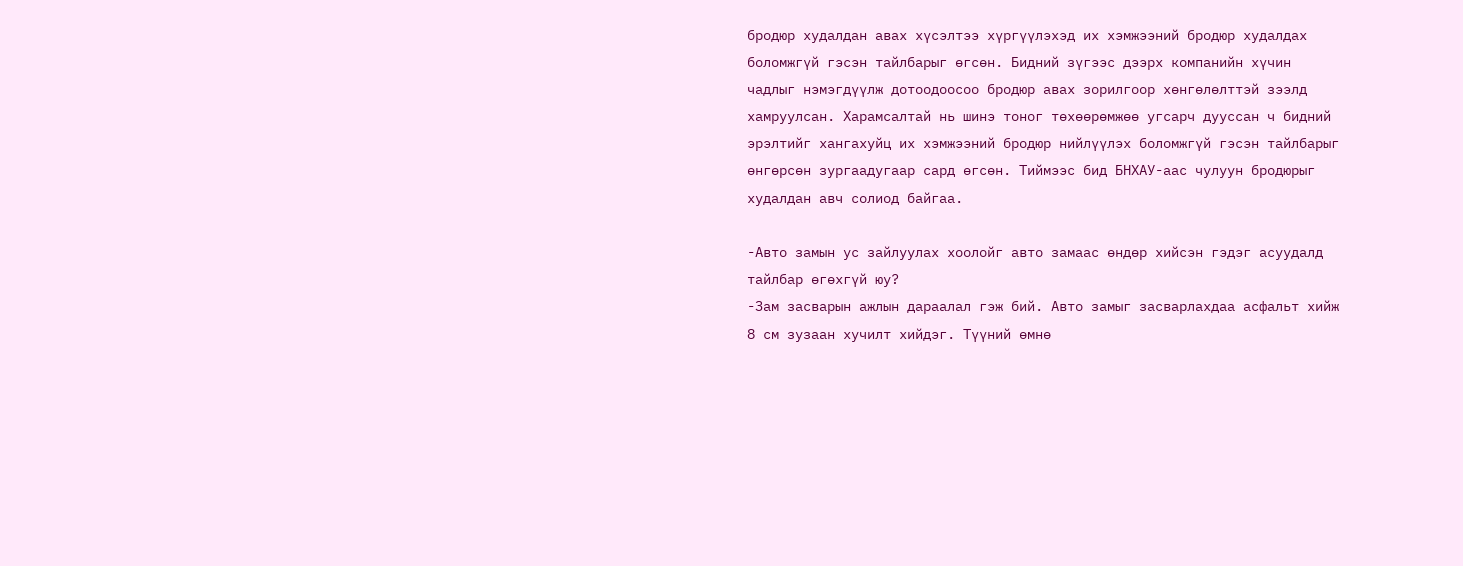бродюр худалдан авах хүсэлтээ хүргүүлэхэд их хэмжээний бродюр худалдах боломжгүй гэсэн тайлбарыг өгсөн. Бидний зүгээс дээрх компанийн хүчин чадлыг нэмэгдүүлж дотоодоосоо бродюр авах зорилгоор хөнгөлөлттэй зээлд хамруулсан. Харамсалтай нь шинэ тоног төхөөрөмжөө угсарч дууссан ч бидний эрэлтийг хангахуйц их хэмжээний бродюр нийлүүлэх боломжгүй гэсэн тайлбарыг өнгөрсөн зургаадугаар сард өгсөн. Тиймээс бид БНХАУ-аас чулуун бродюрыг худалдан авч солиод байгаа.

-Авто замын ус зайлуулах хоолойг авто замаас өндөр хийсэн гэдэг асуудалд тайлбар өгөхгүй юу?
-Зам засварын ажлын дараалал гэж бий. Авто замыг засварлахдаа асфальт хийж 8 см зузаан хучилт хийдэг. Түүний өмнө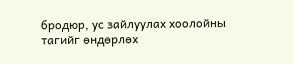бродюр, ус зайлуулах хоолойны тагийг өндөрлөх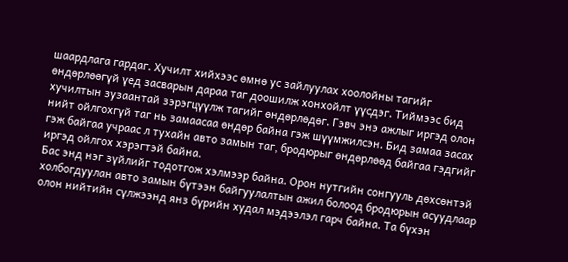шаардлага гардаг. Хучилт хийхээс өмнө ус зайлуулах хоолойны тагийг өндөрлөөгүй үед засварын дараа таг доошилж хонхойлт үүсдэг. Тиймээс бид хучилтын зузаантай зэрэгцүүлж тагийг өндөрлөдөг. Гэвч энэ ажлыг иргэд олон нийт ойлгохгүй таг нь замаасаа өндөр байна гэж шүүмжилсэн. Бид замаа засах гэж байгаа учраас л тухайн авто замын таг, бродюрыг өндөрлөөд байгаа гэдгийг иргэд ойлгох хэрэгтэй байна.
Бас энд нэг зүйлийг тодотгож хэлмээр байна. Орон нутгийн сонгууль дөхсөнтэй холбогдуулан авто замын бүтээн байгуулалтын ажил болоод бродюрын асуудлаар олон нийтийн сүлжээнд янз бүрийн худал мэдээлэл гарч байна. Та бүхэн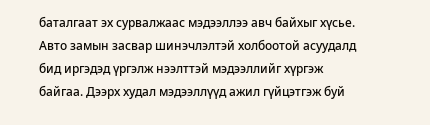баталгаат эх сурвалжаас мэдээллээ авч байхыг хүсье. Авто замын засвар шинэчлэлтэй холбоотой асуудалд бид иргэдэд үргэлж нээлттэй мэдээллийг хүргэж байгаа. Дээрх худал мэдээллүүд ажил гүйцэтгэж буй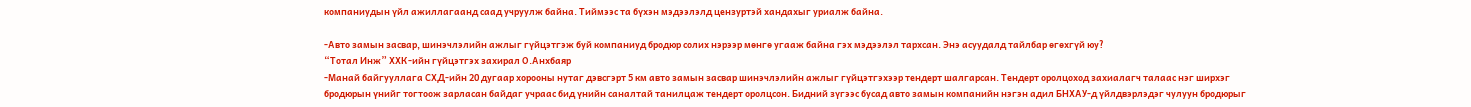компаниудын үйл ажиллагаанд саад учруулж байна. Тиймээс та бүхэн мэдээлэлд цензуртэй хандахыг уриалж байна.

-Авто замын засвар, шинэчлэлийн ажлыг гүйцэтгэж буй компаниуд бродюр солих нэрээр мөнгө угааж байна гэх мэдээлэл тархсан. Энэ асуудалд тайлбар өгөхгүй юу?
“Тотал Инж” ХХК-ийн гүйцэтгэх захирал О.Анхбаяр
-Манай байгууллага СХД-ийн 20 дугаар хорооны нутаг дэвсгэрт 5 км авто замын засвар шинэчлэлийн ажлыг гүйцэтгэхээр тендерт шалгарсан. Тендерт оролцоход захиалагч талаас нэг ширхэг бродюрын үнийг тогтоож зарласан байдаг учраас бид үнийн саналтай танилцаж тендерт оролцсон. Бидний зүгээс бусад авто замын компанийн нэгэн адил БНХАУ-д үйлдвэрлэдэг чулуун бродюрыг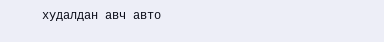худалдан авч авто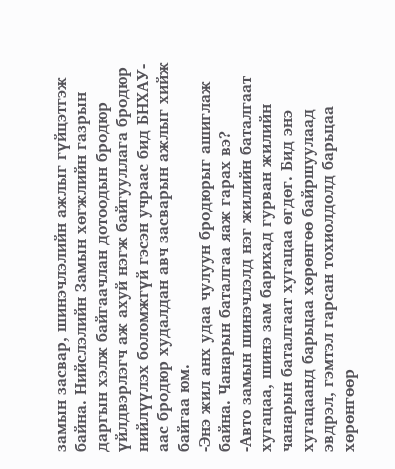замын засвар, шинэчлэлийн ажлыг гүйцэтгэж байна. Нийслэлийн Замын хөгжлийн газрын даргын хэлж байгаачлан дотоодын бродюр үйлдвэрлэгч аж ахуй нэгж байгууллага бродюр нийлүүлэх боломжгүй гэсэн учраас бид БНХАУ-аас бродюр худалдан авч засварын ажлыг хийж байгаа юм.
-Энэ жил анх удаа чулуун бродюрыг ашиглаж байна. Чанарын баталгаа яаж гарах вэ?
-Авто замын шинэчлэлд нэг жилийн баталгаат хугацаа, шинэ зам барихад гурван жилийн чанарын баталгаат хугацаа өгдөг. Бид энэ хугацаанд барьцаа хөрөнгөө байршуулаад эвдрэл, гэмтэл гарсан тохиолдолд барьцаа хөрөнгөөр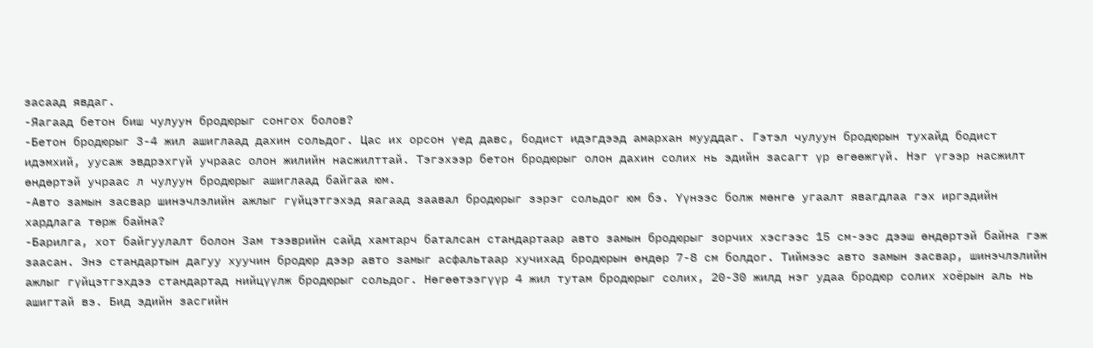засаад явдаг.
-Яагаад бетон биш чулуун бродюрыг сонгох болов?
-Бетон бродюрыг 3-4 жил ашиглаад дахин сольдог. Цас их орсон үед давс, бодист идэгдээд амархан мууддаг. Гэтэл чулуун бродюрын тухайд бодист идэмхий, уусаж эвдрэхгүй учраас олон жилийн насжилттай. Тэгэхээр бетон бродюрыг олон дахин солих нь эдийн засагт үр өгөөжгүй. Нэг үгээр насжилт өндөртэй учраас л чулуун бродюрыг ашиглаад байгаа юм.
-Авто замын засвар шинэчлэлийн ажлыг гүйцэтгэхэд яагаад заавал бродюрыг зэрэг сольдог юм бэ. Үүнээс болж мөнгө угаалт явагдлаа гэх иргэдийн хардлага төрж байна?
-Барилга, хот байгуулалт болон Зам тээврийн сайд хамтарч баталсан стандартаар авто замын бродюрыг зорчих хэсгээс 15 см-ээс дээш өндөртэй байна гэж заасан. Энэ стандартын дагуу хуучин бродюр дээр авто замыг асфальтаар хучихад бродюрын өндөр 7-8 см болдог. Тиймээс авто замын засвар, шинэчлэлийн ажлыг гүйцэтгэхдээ стандартад нийцүүлж бродюрыг сольдог. Нөгөөтээгүүр 4 жил тутам бродюрыг солих, 20-30 жилд нэг удаа бродюр солих хоёрын аль нь ашигтай вэ. Бид эдийн засгийн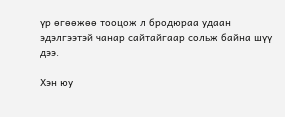үр өгөөжөө тооцож л бродюраа удаан эдэлгээтэй чанар сайтайгаар сольж байна шүү дээ.

Хэн юу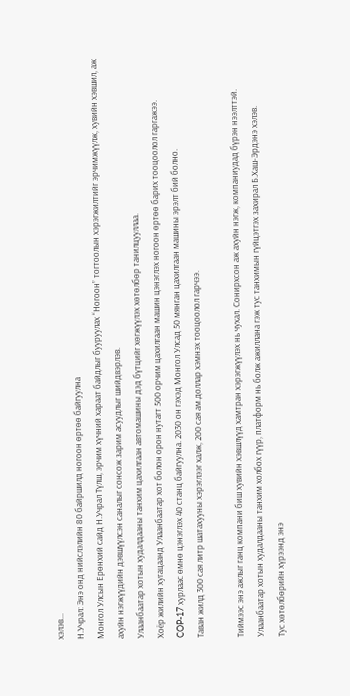хэлэв...
Н.Учрал: Энэ онд нийслэлийн 80 байршилд ногоон өртөө байгуулна
Монгол Улсын Ерөнхий сайд Н.Учрал Түлш, эрчим хүчний хараат байдлыг бууруулах “Ногоон” тогтоолын хэрэгжилтийг эрчимжүүлж, хувийн хэвшил, аж ахуйн нэгжүүдийн дэвшүүлсэн саналыг сонсож зарим асуудлыг шийдвэрлэв.
Улаанбаатар хотын худалдааны танхим цахилгаан автомашины дэд бүтцийг хөгжүүлэх хөтөлбөр танилцууллаа.
Хоёр жилийн хугацаанд Улаанбаатар хот болон орон нутагт 500 орчим цахилгаан машин цэнэглэх ногоон өртөө барих тооцоолол гаргажээ.
COP-17 хурлаас өмнө цэнэглэх 40 станц байгуулна. 2030 он гэхэд Монгол Улсад 50 мянган цахилгаан машины эрэлт бий болно.
Таван жилд 300 сая литр шатахууны хэрэглээг халж, 200 сая ам.доллар хэмнэх тооцоолол гарчээ.

Тиймээс энэ ажлыг ганц компани биш хувийн хэвшлүүд хамтран хэрэгжүүлэх нь чухал. Сонирхсон аж ахуйн нэгж, компаниудад бүрэн нээлттэй. Улаанбаатар хотын худалдааны танхим холбох гүүр, платформ нь болж ажиллана гэж тус танхимын гүйцэтгэх захирал Б.Хаш-Эрдэнэ хэлэв.
Тус хөтөлбөрийн хүрээнд энэ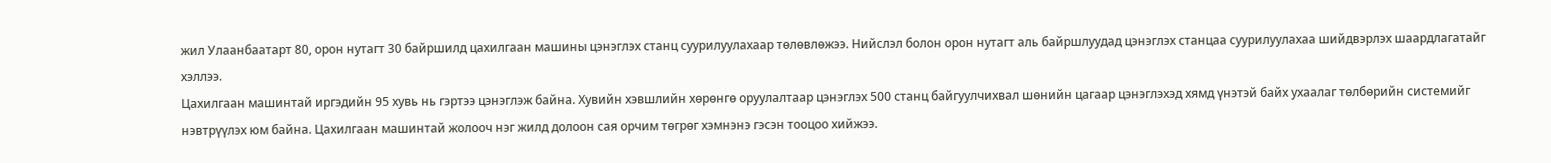жил Улаанбаатарт 80, орон нутагт 30 байршилд цахилгаан машины цэнэглэх станц суурилуулахаар төлөвлөжээ. Нийслэл болон орон нутагт аль байршлуудад цэнэглэх станцаа суурилуулахаа шийдвэрлэх шаардлагатайг хэллээ.
Цахилгаан машинтай иргэдийн 95 хувь нь гэртээ цэнэглэж байна. Хувийн хэвшлийн хөрөнгө оруулалтаар цэнэглэх 500 станц байгуулчихвал шөнийн цагаар цэнэглэхэд хямд үнэтэй байх ухаалаг төлбөрийн системийг нэвтрүүлэх юм байна. Цахилгаан машинтай жолооч нэг жилд долоон сая орчим төгрөг хэмнэнэ гэсэн тооцоо хийжээ.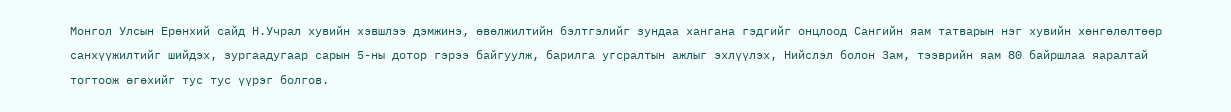Монгол Улсын Ерөнхий сайд Н.Учрал хувийн хэвшлээ дэмжинэ, өвөлжилтийн бэлтгэлийг зундаа хангана гэдгийг онцлоод Сангийн яам татварын нэг хувийн хөнгөлөлтөөр санхүүжилтийг шийдэх, зургаадугаар сарын 5-ны дотор гэрээ байгуулж, барилга угсралтын ажлыг эхлүүлэх, Нийслэл болон Зам, тээврийн яам 80 байршлаа яаралтай тогтоож өгөхийг тус тус үүрэг болгов.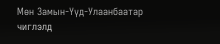Мөн Замын-Үүд-Улаанбаатар чиглэлд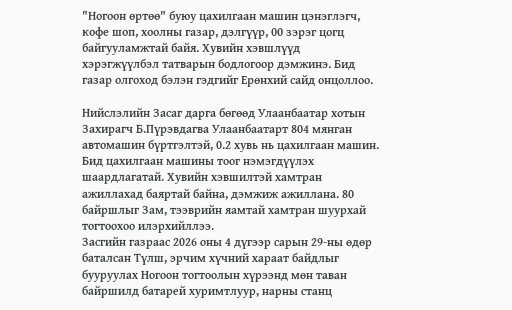"Ногоон өртөө" буюу цахилгаан машин цэнэглэгч, кофе шоп, хоолны газар, дэлгүүр, 00 зэрэг цогц байгууламжтай байя. Хувийн хэвшлүүд хэрэгжүүлбэл татварын бодлогоор дэмжинэ. Бид газар олгоход бэлэн гэдгийг Ерөнхий сайд онцоллоо.

Нийслэлийн Засаг дарга бөгөөд Улаанбаатар хотын Захирагч Б.Пүрэвдагва Улаанбаатарт 804 мянган автомашин бүртгэлтэй, 0.2 хувь нь цахилгаан машин. Бид цахилгаан машины тоог нэмэгдүүлэх шаардлагатай. Хувийн хэвшилтэй хамтран ажиллахад баяртай байна, дэмжиж ажиллана. 80 байршлыг Зам, тээврийн яамтай хамтран шуурхай тогтоохоо илэрхийллээ.
Засгийн газраас 2026 оны 4 дүгээр сарын 29-ны өдөр баталсан Түлш, эрчим хүчний хараат байдлыг бууруулах Ногоон тогтоолын хүрээнд мөн таван байршилд батарей хуримтлуур, нарны станц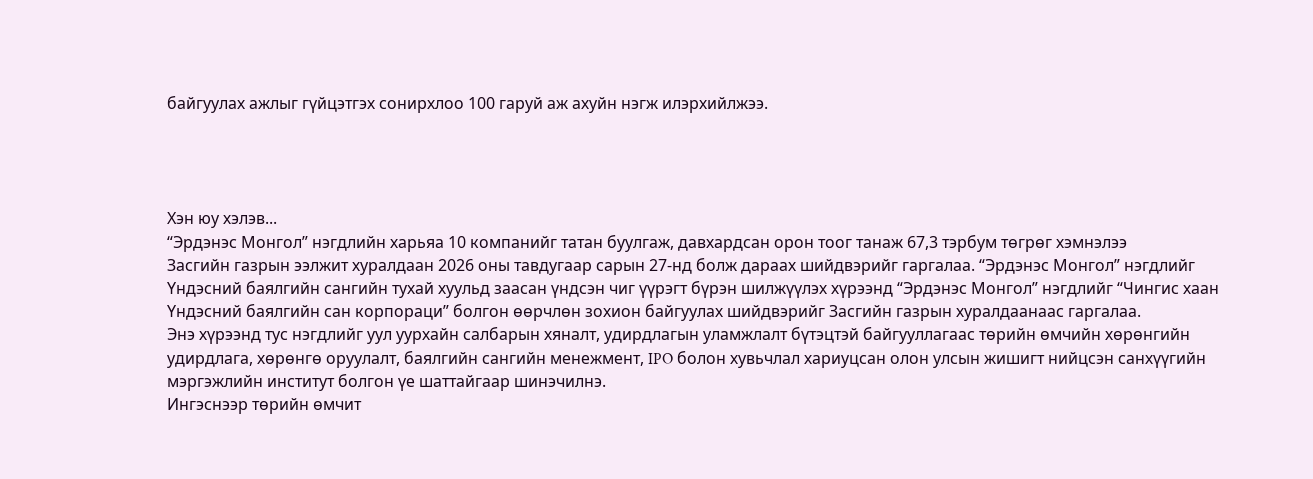байгуулах ажлыг гүйцэтгэх сонирхлоо 100 гаруй аж ахуйн нэгж илэрхийлжээ.




Хэн юу хэлэв...
“Эрдэнэс Монгол” нэгдлийн харьяа 10 компанийг татан буулгаж, давхардсан орон тоог танаж 67,3 тэрбум төгрөг хэмнэлээ
Засгийн газрын ээлжит хуралдаан 2026 оны тавдугаар сарын 27-нд болж дараах шийдвэрийг гаргалаа. “Эрдэнэс Монгол” нэгдлийг Үндэсний баялгийн сангийн тухай хуульд заасан үндсэн чиг үүрэгт бүрэн шилжүүлэх хүрээнд “Эрдэнэс Монгол” нэгдлийг “Чингис хаан Үндэсний баялгийн сан корпораци” болгон өөрчлөн зохион байгуулах шийдвэрийг Засгийн газрын хуралдаанаас гаргалаа.
Энэ хүрээнд тус нэгдлийг уул уурхайн салбарын хяналт, удирдлагын уламжлалт бүтэцтэй байгууллагаас төрийн өмчийн хөрөнгийн удирдлага, хөрөнгө оруулалт, баялгийн сангийн менежмент, IPO болон хувьчлал хариуцсан олон улсын жишигт нийцсэн санхүүгийн мэргэжлийн институт болгон үе шаттайгаар шинэчилнэ.
Ингэснээр төрийн өмчит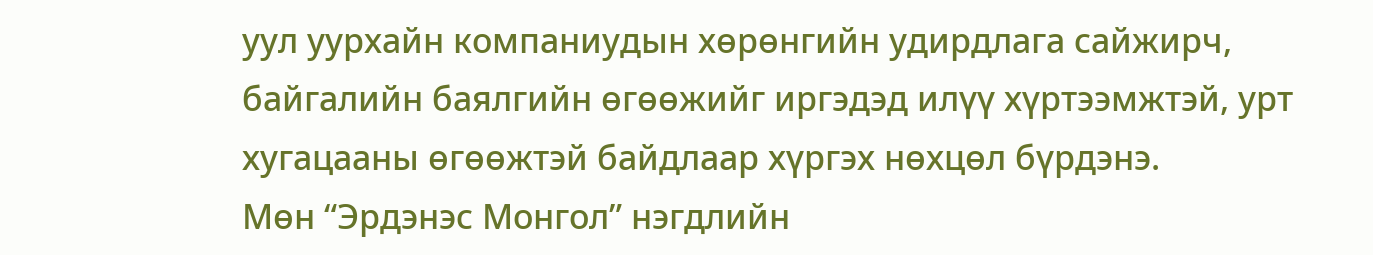уул уурхайн компаниудын хөрөнгийн удирдлага сайжирч, байгалийн баялгийн өгөөжийг иргэдэд илүү хүртээмжтэй, урт хугацааны өгөөжтэй байдлаар хүргэх нөхцөл бүрдэнэ.
Мөн “Эрдэнэс Монгол” нэгдлийн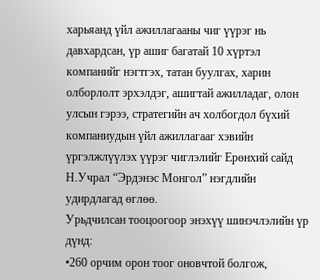харьяанд үйл ажиллагааны чиг үүрэг нь давхардсан, үр ашиг багатай 10 хүртэл компанийг нэгтгэх, татан буулгах, харин олборлолт эрхэлдэг, ашигтай ажилладаг, олон улсын гэрээ, стратегийн ач холбогдол бүхий компаниудын үйл ажиллагааг хэвийн үргэлжлүүлэх үүрэг чиглэлийг Ерөнхий сайд Н.Учрал “Эрдэнэс Монгол” нэгдлийн удирдлагад өглөө.
Урьдчилсан тооцоогоор энэхүү шинэчлэлийн үр дүнд:
•260 орчим орон тоог оновчтой болгож,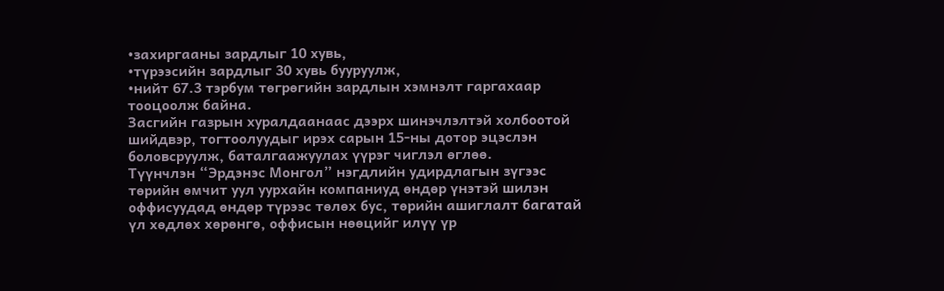•захиргааны зардлыг 10 хувь,
•түрээсийн зардлыг 30 хувь бууруулж,
•нийт 67.3 тэрбум төгрөгийн зардлын хэмнэлт гаргахаар тооцоолж байна.
Засгийн газрын хуралдаанаас дээрх шинэчлэлтэй холбоотой шийдвэр, тогтоолуудыг ирэх сарын 15-ны дотор эцэслэн боловсруулж, баталгаажуулах үүрэг чиглэл өглөө.
Түүнчлэн “Эрдэнэс Монгол” нэгдлийн удирдлагын зүгээс төрийн өмчит уул уурхайн компаниуд өндөр үнэтэй шилэн оффисуудад өндөр түрээс төлөх бус, төрийн ашиглалт багатай үл хөдлөх хөрөнгө, оффисын нөөцийг илүү үр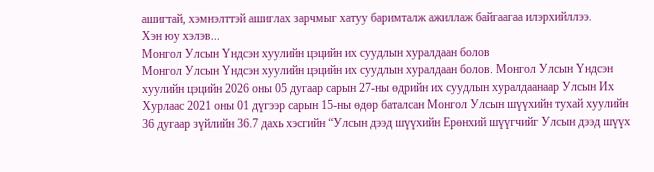ашигтай, хэмнэлттэй ашиглах зарчмыг хатуу баримталж ажиллаж байгаагаа илэрхийллээ.
Хэн юу хэлэв...
Монгол Улсын Үндсэн хуулийн цэцийн их суудлын хуралдаан болов
Монгол Улсын Үндсэн хуулийн цэцийн их суудлын хуралдаан болов. Монгол Улсын Үндсэн хуулийн цэцийн 2026 оны 05 дугаар сарын 27-ны өдрийн их суудлын хуралдаанаар Улсын Их Хурлаас 2021 оны 01 дүгээр сарын 15-ны өдөр баталсан Монгол Улсын шүүхийн тухай хуулийн 36 дугаар зүйлийн 36.7 дахь хэсгийн “Улсын дээд шүүхийн Ерөнхий шүүгчийг Улсын дээд шүүх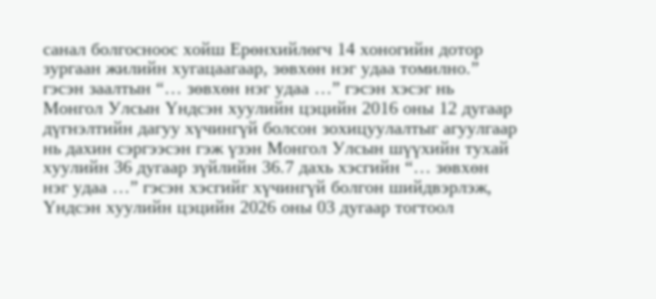санал болгосноос хойш Ерөнхийлөгч 14 хоногийн дотор зургаан жилийн хугацаагаар, зөвхөн нэг удаа томилно.” гэсэн заалтын “… зөвхөн нэг удаа …” гэсэн хэсэг нь Монгол Улсын Үндсэн хуулийн цэцийн 2016 оны 12 дугаар дүгнэлтийн дагуу хүчингүй болсон зохицуулалтыг агуулгаар нь дахин сэргээсэн гэж үзэн Монгол Улсын шүүхийн тухай хуулийн 36 дугаар зүйлийн 36.7 дахь хэсгийн “… зөвхөн нэг удаа …” гэсэн хэсгийг хүчингүй болгон шийдвэрлэж, Үндсэн хуулийн цэцийн 2026 оны 03 дугаар тогтоол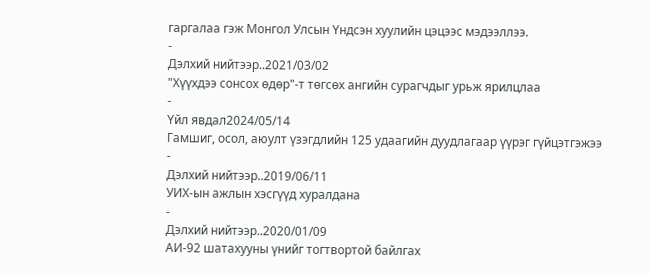гаргалаа гэж Монгол Улсын Үндсэн хуулийн цэцээс мэдээллээ.
-
Дэлхий нийтээр..2021/03/02
"Хүүхдээ сонсох өдөр"-т төгсөх ангийн сурагчдыг урьж ярилцлаа
-
Үйл явдал2024/05/14
Гамшиг, осол, аюулт үзэгдлийн 125 удаагийн дуудлагаар үүрэг гүйцэтгэжээ
-
Дэлхий нийтээр..2019/06/11
УИХ-ын ажлын хэсгүүд хуралдана
-
Дэлхий нийтээр..2020/01/09
АИ-92 шатахууны үнийг тогтвортой байлгах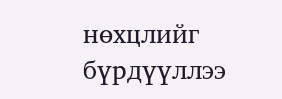нөхцлийг бүрдүүллээ